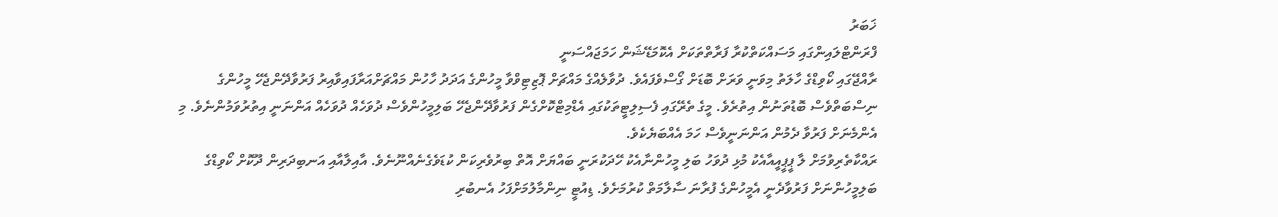ޚަބަރު
ފްރަންޓްލައިންގައި މަސައްކަތްކުރާ ފަރާތްތަކަށް އެކޮމަޑޭޝަން ހަމަޖައްސަނީ
ރާއްޖޭގައި ކޯވިޑްގެ ހާލަތު މިވަނީ ވަރަށް ބޮޑަށް ގޯސްވެފައެވެ. ދުވާލެއްގެ މައްޗަށް ޕޮޒިޓިވްވާ މީހުންގެ އަދަދު ހާހުން މައްޗަށްއަރާފައިވާއިރު ފަރުވާދޭންޖެހޭ މީހުންގެ ނިސްބަތްވެސް ބޮޑުތަނުން އިތުރެވެ. މީގެ ތެރޭގައި ފެސިލިޓީތަކުގައި އެޑްމިޓްކޮށްގެން ފަރުވާދޭންޖެހޭ ބަލިމީހުންވެސް ދުވަހެއް ދުވަހެއް އަންނަނީ އިތުރުވަމުންނެވެ. މި އެންމެނަށް ފަރުވާ ދެމުން އަންނަނީވެސް ހަމަ އެއްބަޔެކެވެ.
ރައްކާތެރިވުމަށް ލާ ޕީޕީއީއާއެކު މުޅި ދުވަހު ބަލި މީހުންނާއެކު ހޭދަކުރަނީ ބައްޔަށް އޮތް ބިރުވެރިކަން ކުޑަވެގެނެއްނޫނެވެ. އާއިލާއާއި އަނބިދަރިން ދޫކޮށް ކޯވިޑްގެ ބަލިމީހުންނަށް ފަރުވާދެނީ އެމީހުންގެ ފުރާނަ ސާލާމަތް ކުރުމަށެވެ. ޑިއުޓީ ނިންމާލުމަށްފަހު އެނބުރި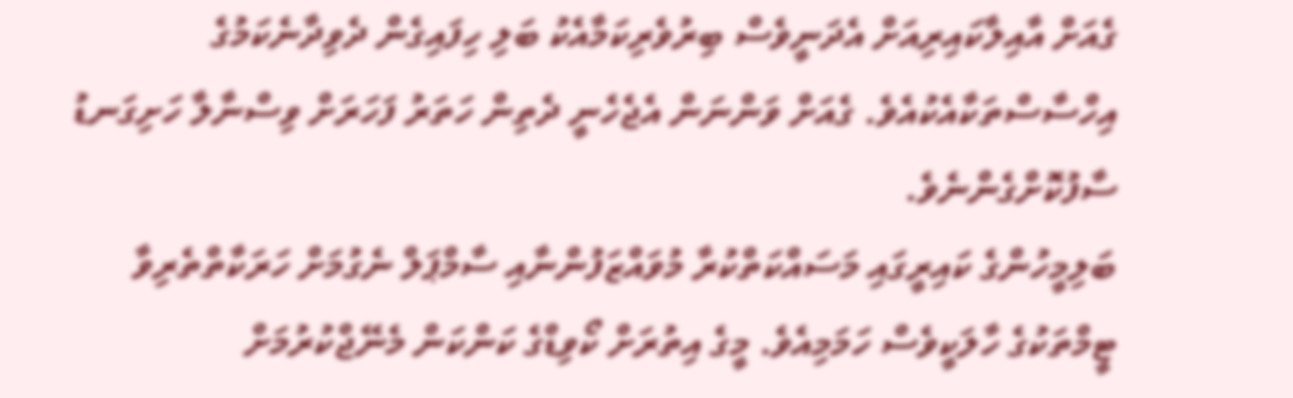ގެއަށް އާއިލާކައިރިއަށް އެދަނީވެސް ބިރުވެރިކަމާއެކު ބަލި ހިފައިގެން ދެވިދާނެކަމުގެ އިހްސާސްތަކާއެކުއެވެ. ގެއަށް ވަންނަން އެޖެހެނީ ދެތިން ހަތަރު ފަހަރަށް ވިސްނާލާ ހަށިގަނޑު ސާފުކޮށްގެންނެވެ.
ބަލިމީހުންގެ ކައިރީގައި މަސައްކަތްކުރާ މުވައްޒަފުންނާއި ސާމްޕަލް ނެގުމަށް ހަރަކާތްތެރިވާ ޓީމްތަކުގެ ހާލަކީވެސް ހަމަމިއެވެ. މީގެ އިތުރަށް ކޯވިޑްގެ ކަންކަން މެނޭޖްކުރުމަށް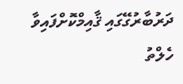ދަރުބާރުގޭގައި ޤާއިމްކޮށްފައިވާ ހެލްތު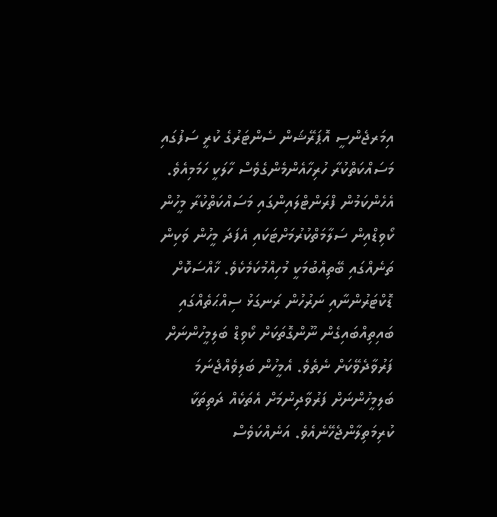އިމަރޖެންސީ އޮޕަރޭޝަން ސެންޓަރުގެ ކުރީ ސަފުގައި މަސައްކަތްކުރާ ހުރިހާއެންމެންގެވެސް ހާލަކީ ހަމަމިއެވެ.
އެހެންކަމުން ފްރަންޓްލައިންގައި މަސައްކަތްކުރާ މީހުން ކޯވިޑްއިން ސަލާމަތްކުރުމަށްޓަކައި އެފަދަ މީހުން ވަކިން ތަނެއްގައި ބޭތިއްބުމަކީ މުހިއްމުކަމެކެވެ. ޚާއްސަކޮށް ޑޮކްޓަރުންނާއި ނަރުހުން ރަނގަޅު ސިއްޙަތެއްގައި ބައިތިއްބައިގެން ނޫންގޮތަކަށް ކޯވިޑް ބަލިމީހުންނަށް ފަރުވާދެވޭކަށް ނެތެވެ. އެމީހުން ބަލިވެއްޖެނަމަ ބަލިމީހުންނަށް ފަރުވާދިނުމަށް އެތަކެއް ދަތިތަކާ ކުރިމަތިލާންޖެހޭނެއެވެ. އަނެއްކަވެސް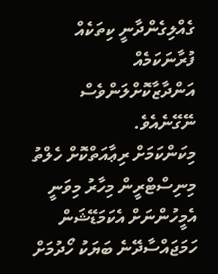ގެއްލިގެންދާނީ ކިތަކެއް ފުރާނަކަމެއް އަންދާޒާކޮށްލަންވެސް ނޭގޭނެއެވެ.
މިކަންކަމަށް ރިޢާއަތްކޮށް ހެލްތު މިނިސްޓްރީން މިހާރު މިވަނީ އެމީހުންނަށް އެކަމަޑޭޝަން ހަމަޖައްސާދޭނެ ބަޔަކު ހޯދުމަށް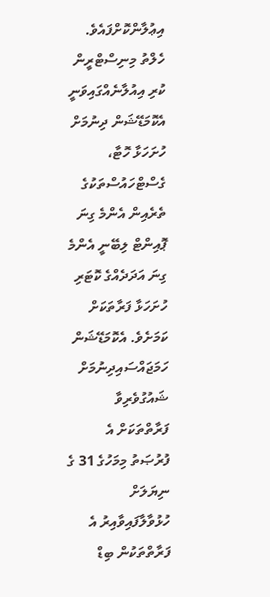އިޢުލާންކޮށްފައެވެ. ހެލްތު މިނިސްޓްރީން ކުރި އިއުލާނެއްގައިވަނީ އެކޮމަޑޭޝަން ދިނުމަށް ހުށަހަޅާ ހޮޓާ، ގެސްޓްހައުސްތަކުގެ ތެރެއިން އެންމެ ގިނަ ޕޮއިންޓް ލިބޭނީ އެންމެ ގިނަ އަދަދެއްގެ ކޮޓަރި ހުށަހަޅާ ފަރާތަކަށް ކަމަށެވެ. އެކޮމަޑޭޝަން ހަމަޖައްސައިދިނުމަށް ޝައުގުވެރިވާ ފަރާތްތަކަށް އެ ފުރުޞަތު މިމަހުގެ 31 ގެ ނިޔަލަށް ހުޅުވާލާފައިވާއިރު އެ ފަރާތްތަކުން ބިޑް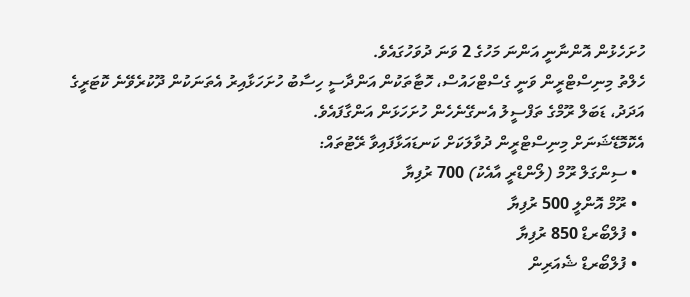ހުށަހެޅުން އޮންނާނީ އަންނަ މަހުގެ 2 ވަނަ ދުވަހުގައެވެ.
ހެލްތު މިނިސްޓްރީން ވަނީ ގެސްޓްހައުސް، ހޮޓާތަކުން އަންދާސީ ހިސާބު ހުށަހަޅާއިރު އެތަނަކުން ދޫކުރެވޭނެ ކޮޓަރީގެ އަދަދު، ޑަބަލް ރޫމްގެ ތަފްސީލު އެނގޭނެހެން ހުށަހަޅަން އަންގާފައެވެ.
އެކޮމޮޑޭޝަނަށް މިނިސްޓްރީން ދުވާލަކަށް ކަނޑައަޅާފައިވާ ރޭޓުތައް:
  • ސިންގަލް ރޫމް (ލޯންޑްރީ އާއެކު) 700 ރުފިޔާ
  • ރޫމް އޮންލީ 500 ރުފިޔާ
  • ފުލްބޯރޑް 850 ރުފިޔާ
  • ފުލްބޯރޑް ޝެއަރިން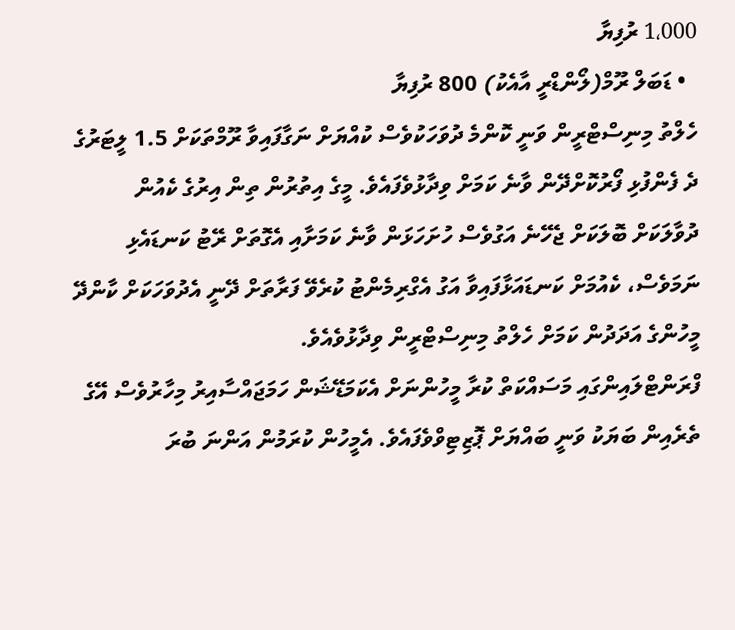1،000 ރުފިޔާ
  • ޑަބަލް ރޫމް(ލޯންޑްރީ އާއެކު) 800 ރުފިޔާ
ހެލްތު މިނިސްޓްރީން ވަނީ ކޮންމެ ދުވަހަކުވެސް ކުއްޔަށް ނަގާފައިވާ ރޫމްތަކަށް 1.5 ލީޓަރުގެ ދެ ފެންފުޅި ފޯރުކޮށްދޭން ވާނެ ކަމަށް ވިދާޅުވެފައެވެ. މީގެ އިތުރުން ތިން އިރުގެ ކެއުން ދުވާލަކަށް ބޮލަކަށް ޖެހޭނެ އަގުވެސް ހުށަހަޅަން ވާނެ ކަމަށާއި އެގޮތަށް ރޭޓު ކަނޑައެޅި ނަމަވެސް، ކެއުމަށް ކަނޑައަޅާފައިވާ އަގު އެގްރިމެންޓު ކުރެވޭ ފަރާތަށް ދޭނީ އެދުވަހަކަށް ކާންދޭ މީހުންގެ އަދަދުން ކަމަށް ހެލްތު މިނިސްޓްރީން ވިދާޅުވެއެވެ.
ފްރަންޓްލައިންގައި މަސައްކަތް ކުރާ މީހުންނަށް އެކަމަޑޭޝަން ހަމަޖައްސާއިރު މިހާރުވެސް އޭގެ ތެރެއިން ބަޔަކު ވަނީ ބައްޔަށް ޕޮޒިޓިވްވެފައެވެ. އެމީހުން ކުރަމުން އަންނަ ބުރަ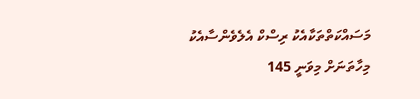މަސައްކަތްތަކާއެކު ރިސްކް އެލެވެންސާއެކު މިހާތަނަށް މިވަނީ 145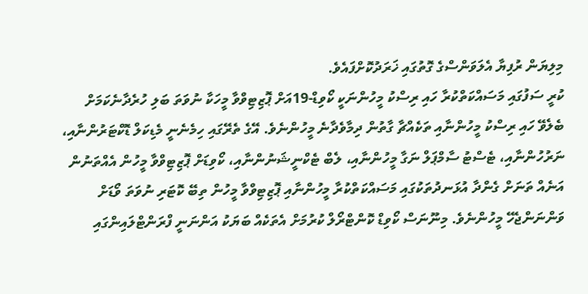މިލިޔަން ރުފިޔާ އެލަވަންސްގެ ގޮތުގައި ޚަރަދުކޮށްފައެވެ.
ކުރީ ސަފުގައި މަސައްކަތްކުރާ ހައި ރިސްކު މީހުންނަކީ ކޯވިޑް-19އަށް ޕޮޒިޓިވްވާ މީހަކާ ނުވަތަ ބަލި ހުރެދާނެކަމަށް ބެލެވޭ ހައި ރިސްކު މީހުންނާއި ތަކެއްޗާ ގާތުން ދިމާވެދާނެ މީހުންނެވެ. އޭގެ ތެރޭގައި ހިމެނެނީ މެޑިކަލް ޑޮކްޓަރުންނާއި، ނަރުހުންނާއި، ޓެސްޓު ސާމްޕަލް ނަގާ މީހުންނާއި، ލެބް ޓެކްނީޝަނުންނާއި، ކޯވިޑަށް ޕޮޒިޓިވްވާ މީހުން އެއްތަނުން އަނެއް ތަނަށް ގެންދާ އުޅަނދުތަކުގައި މަސައްކަތްކުރާ މީހުންނާއި ޕޮޒިޓިވްވާ މީހުން ތިބޭ ކޮޓަރި ނުވަތަ ވޯޑަށް ވަންނަންޖެހޭ މީހުންނެވެ. މިނޫނަސް ކޯވިޑް ކޮންޓްރޯލް ކުރުމަށް އެތަކެއް ބަޔަކު އަންނަނީ ފްރަންޓްލައިންގައި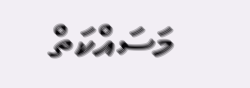މަސައްކަތް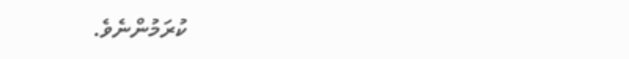ކުރަމުންނެވެ.